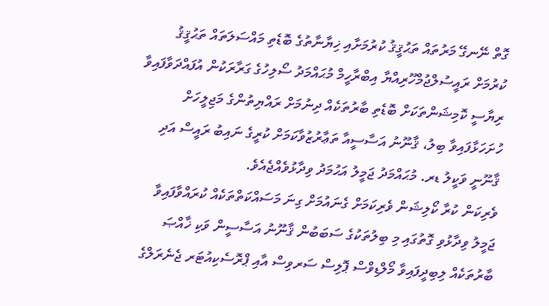ގޮތް ނޭނގޭ މަރުތައް ތަޙުޤީޤު ކުރުމަށާއި ޚިޔާނާތުގެ ބޮޑެތި މައްސަލަތައް ތަޙުޤީޤު ކުރުމަށް ރައީސުލްޖުމްހޫރިއްޔާ އިބްރާހީމް މުޙައްމަދު ސޯލިހުގެ ގަރާރަކުން އުފައްދަވާފައިވާ ރިޔާސީ ކޮމިޝަންތަކަށް ބޮޑެތި ބާރުތަކެއް ދިނުމަށް ރައްޔިތުންގެ މަޖިލީހަށް ހުށަހަޅާފައިވާ ބިލު، ޤާނޫނު އަސާސީއާ ތަޢާރުޒުވާކަމަށް ކުރީގެ ނައިބު ރައީސް އަދި ޤާނޫނީ ވަކީލު ޑރ. މުޙައްމަދު ޖަމީލު އަޙުމަދު ވިދާޅުވެއްޖެއެވެ.
ވެރިކަން ކުރާ ކޯލިޝަން ވެރިކަމަށް ގެނައުމަށް ގިނަ މަސައްކަތްތަކެއް ކުރައްވާފައިވާ ޖަމީލު ވިދާޅުވި ގޮތުގައި މި ބިލުތަކުގެ ސަބަބުން ޤާނޫނު އަސާސީން ވަކި ޚާއްޞަ ބާރުތަކެއް ލިބިދީފައިވާ މޯލްޑިވްސް ޕޮލިސް ސަރވިސް އާއި ޕްރޮސެކިއުޓަރ ޖެނެރަލްގެ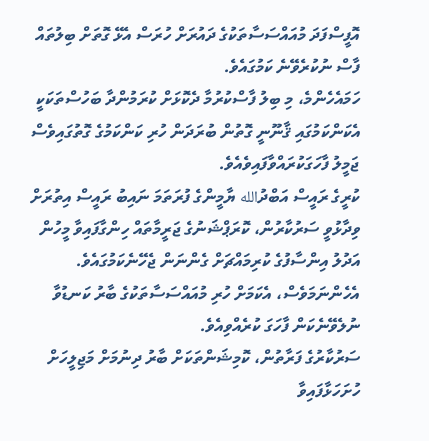އޮފީސްފަދަ މުއައްސަސާތަކުގެ ދައުރަށް ހުރަސް އެޅޭ ގޮތަށް ބިލުތައް ފާސް ނުކުރެވޭނެ ކަމުގައެވެ.
ހަމައެހެންމެ، މި ބިލު ފާސްކުރުމާ ދެކޮޅަށް ކުރަމުންދާ ބަހުސްތަކަކީ އެކަންކަމުގައި ޤާނޫނީ ގޮތުން ބުރަދަން ހުރި ކަންކަމުގެ ގޮތުގައިވެސް ޖަމީލު ފާހަގަކުރައްވާފައިވެއެވެ.
ކުރީގެ ރައީސް އަބްދުالله ޔާމީންގެ ފުރަތަމަ ނައިބު ރައީސް އިތުރަށް ވިދާޅުވީ ސަރުކާރުން، ކޮރަޕްޝަނުގެ ޖަރީމާތައް ހިންގާފައިވާ މީހުން އަދުލު އިންސާފުގެ ކުރިމައްޗަށް ގެންނަން ޖެހޭނެކަމުގައެވެ. އެހެންނަމަވެސް، އެކަމަށް ހުރި މުއައްސަސާތަކުގެ ބާރު ކަނޑުވާ ނުލެވޭނެކަން ފާހަގަ ކުރެއްވިއެވެ.
ސަރުކާރުގެ ފަރާތުން، ކޮމިޝަންތަކަށް ބާރު ދިނުމަށް މަޖިލީހަށް ހުށަހަޅާފައިވާ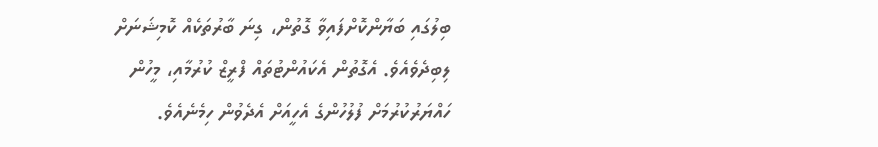ބިލުގައި ބަޔާންކޮށްފައިވާ ގޮތުން، ގިނަ ބާރުތަކެއް ކޮމިޝަނަށް ލިބިދެވެއެވެ. އެގޮތުން އެކައުންޓުތައް ފްރީޒް ކުރުމާއި، މީހުން ހައްޔަރުކުރުމަށް ފުލުހުންގެ އެހީއަށް އެދެވުން ހިމެނެއެވެ.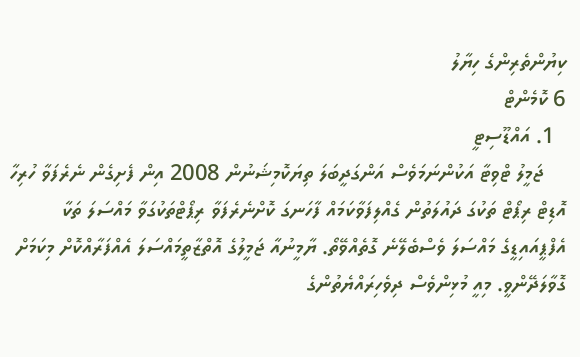ކިޔުންތެރިންގެ ހިޔާލު
6 ކޮމެންޓް
  1. އައްޑޫސިޓީ
    ޖަމީލު ޓްވިޓާ އަކުންނަމަވެސް އަންގަދީބަލަ ތިޔަކޮމިޝަނުން 2008 އިން ފެށިގެން ނެރެފަވާ ހުރިހާ އޮޑިޓް ރިޕޯޓް ތަކުގަ ދައުލަތުން ގެއްލިފަވާކަމައް ފާހަނގަ ކޮށްނެރެފަވާ ރިޕޯޓްތަކުގަވާ މައްސަލަ ތަކާ އެފްޕީއައިޑީގެ މައްސަލަ ވެސްބެލޭނެ ގޮތެއްވޭތޯ. ޔާމީނުއާ ޖަމީލުގެ އޮތްޒާތީމައްސަލަ އެއްފަރާއްކޮށް މިކަމަށް ގޮވާލަދޭންވީ. މިއީ މުޅިންވެސް ދިވެހިރައްޔެތުންގެ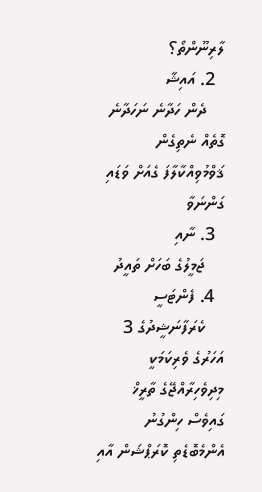ލާރިނޫންތޯ؟
  2. އައިޝާ
    ދެން ހަދާނެ ނަހަދާނެ ގޮތެއް ނެތިގެން ޤަވްމުވިއްކާލާފަ ގެއަށް ވަޑައި ގަންނަވާ
  3. ނާއި
    ޖަމީލުގެ ބަހަށް ތައީދު
  4. ފެންޓަސީ
    ކެރަފާނަޝީދުގެ 3 އަހަރުގެ ވެރިކަމަކީ މިދިވެހިރާއްޖޭގެ ތާރީޚް ގައިވެސް ހިންގުނު އެންމެބޮޑެތި ކޮރަޕްޝަން އާއި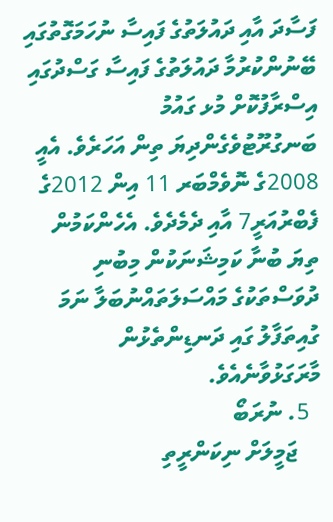ފަސާދަ އާއި ދައުލަތުގެ ފައިސާ ނުހަމަގޮތުގައި ބޭނުންކުރުމާ ދައުލަތުގެ ފައިސާ ގަސްދުގައި އިސްރާފުކޮށް މުޅ ގައުމު ބަނގުރޫޓުވެގެންދިޔަ ތިން އަހަރެވެ. އެއީ 2008ގެ ނޮވެމްބަރ 11 އިން 2012ގެ ފެބްރުއަރީ7 އާއި ދެމެދެވެ. އެހެންކަމުން ތިޔަ ބުނާ ކަމިޝަނަކުން މިބުނި ދުވަސްތަކުގެ މައްސަލަތައްނުބަލާ ނަމަ ގުއިތަފާލު ގައި ދަނޑިންތެޅުން މާރަގަޅުވާނެއެވެ.
  5. ނުރަބޯ
    ޖަމީލަށް ނިކަންރީތި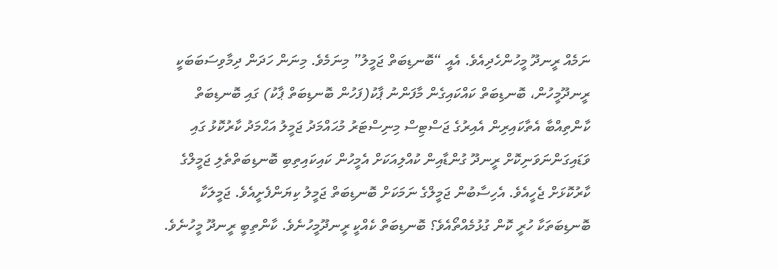ނަމެއް ރީނދޫ މީހުންހެދިއެވެ. އެއީ “ބޮނޑިބަތް ޖަމީލު” މިނަމެވެ. މިނަން ހަދަން ދިމާވިސަބަބަކީ ރީނދޫމީހުން، ބޮނޑިބަތް ކައްކައިގެން މާފަންނު ޕާކު(ފަހުން ބޮނޑިބަތް ޕާކު) ގައި ބޮނޑިބަތް ކާންތިއްބާ އެތާކައިރިން އެއިރުގެ ޖަސްޓިސް މިނިސްޓަރު މުޙައްމަދު ޖަމީލު އަޙްމަދު ކާރުކޮޅު ގައި ވަޑައިގަންނަވަނިކޮށް ރީނދޫ ގުންޑާއިން ކުއްލިއަކަށް އެމީހުން ކައިކައިތިބި ބޮނޑިބަތްތެލި ޖަމީލްގެ ކާރުކޮޅަށް ޖެހީއެވެ. އެހިސާބުން ޖަމީލްގެ ނަމަކަށް ބޮނޑިބަތް ޖަމީލު ކިޔަންފެށީއެވެ. ޖަމީލަކާ ބޮނޑިބަތަކާ ހުރީ ކޮން ގުޅުމެއްތޯއެވެ؟ ބޮނޑިބަތް ކެއްކީ ރީނދޫމީހުނެވެ. ކާންތިބީ ރީނދޫ މީހުނެވެ.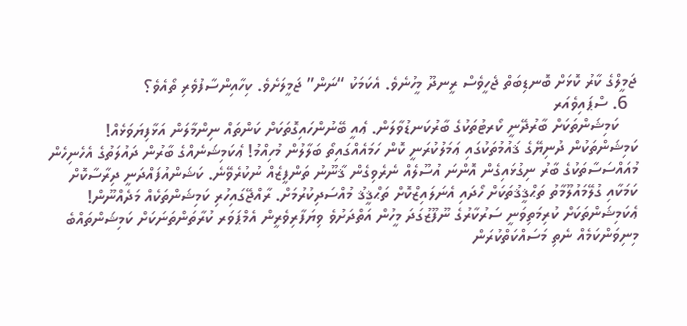ޖަމީލްގެ ކާރު ކޮޅަށް ބޮނޑިބަތް ޖެހީވެސް ރީނދޫ މީހުނެވެ. އެކަމަކު “ނަން” ޖަމީލަށެވެ. ކިހާއިންސާފުވެރި ތޯއެވެ؟
  6. ސްޕައިވެއަރ
    ކަމިޝަންތަކަށް ބާރުދޭނީ ކޯރޓުތަކުގެ ބާރުކަނޑުވާލަން. ޢެއީ ބޭނުންހައިގޮތަކަށް ކަންތައް ނިންމާލަން އަޅާފިޔަވަޅެއް! ކަމިޝަންތަކުން ދުނިޔޭގެ ޤައުމުތަކުގައި ޢަމަލުކުރަނީ ކޮން ހަމައެއްގައިތޯ ބަލާލުން މުހިއްމު! ޢެކަމިޝަނެއްގެ ބާރުން ދައުލަތުގެ އެހެނިހެން މުއައްސަސާތަކުގެ ބާރު ނިގުޅައިގެން އޮންނަ އުސޫލެއް ނެރެވިގެން ޤާނޫނު ތަންފީޒެއް ނުކުރެވޭނެ. ކަޝަންއުފައްދަނީ ދިރާސާކޮށް ކަމަކާއި ގުލޭމައުލޫމާތު ތަޙްޤީޤުތަކަށް ހޯދައި އެނަލައިޒްކޮށް ތަޙްޤީޤު މުއްސަދިކުރުމަށް. ރާއްޖޭގައިހުރި ކަމިޝަންތަކެއް މަދެއްނޫން! ޢެކަމިޝަންތަކަށް ކުރިމަތިވަނީ ސަރުކާރުގެ ނޫފޫޒުގަދަ މީހުން އަތްދަށުވެ ވިޔަފާރިވެރީން އެމްޕަވަރ ކުރާތަންތަނަކަށް ކަމިޝަންތައްބެ މިނިވަންކަމެއް ނެތި މަސައްކަތްކުރަން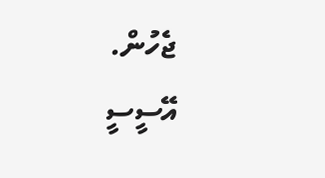ޖެހުން. އޭސީސީ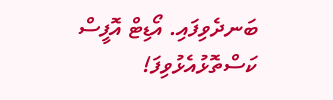ބަނދެވިފައި. އޯޑިޓް އޮފީސް ކަސްތޮޅުއެޅުވިފަ!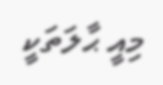މިއީ ޙާލަތަކީ